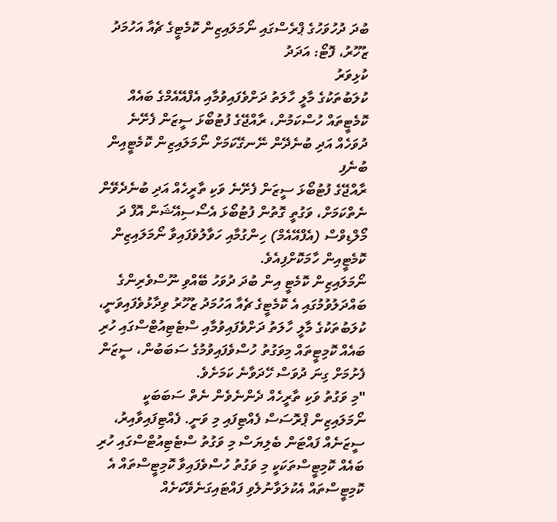ބުދަ ދުހުވަހުގެ ޕްރެސްގައި ނޯމަލައިޒިން ކޮމެޓީގެ ޗެއާ އަހުމަދު ޒުހޫރު، ފޮޓޯ: އަދަދު
ކުޅިވަރު
ކުލަބުތަކުގެ މާލީ ހާލަތު ދަށްވެފައިވުމާއި އެފްއޭއެމްގެ ބައެއް ކޮމެޓީތައް ހުސްކަމުން، ރާއްޖޭގެ ފުޓުބޯޅަ ސީޒަން ފެށޭނެ ދުވަހެއް އަދި ބުނެދޭން ނޭނގޭކަމަށް ނޯމަލައިޒިން ކޮމެޓީއިން ބުނެފި
ރާއްޖޭގެ ފުޓުބޯޅަ ސީޒަން ފެށޭނެ ވަކި ތާރީހެއް އަދި ބުނެދެވޭން ނެތްކަމަށް، ވަގުތީ ގޮތުން ފުޓުބޯޅަ އެސޯސިއޭޝަން އޮފް ދަ މޯލްޑިވްސް (އެފްއޭއެމް) ހިންގުމާއި ހަވާލުވެފައިވާ ނޯމަލައިޒިން ކޮމެޓީއިން ހާމަކޮށްފިއެވެ.
ނޯމަލައިޒިން ކޮމެޓީ އިން ބުދަ ދުވަހު ބޭއްވި ނޫސްވެރިންގެ ބައްދަލުވުމުގައި އެ ކޮމެޓީގެ ޗެއާ އަހުމަދު ޒުހޫރު ވިދާޅުވެފައިވަނީ، ކުލަބުތަކުގެ މާލީ ހާލަތު ދަށްވެފައިވުމާއި ސްޓެޓިއުޓްސްގައި ހުރި ބައެއް ކޮމިޓީތައް މިވަގުތު ހުސްވެފައިވުމުގެ ސަބަބުން، ސީޒަން ފެށުމަށް ގިނަ ދުވަސް ހޭދަވާނެ ކަމަށެވެ.
"މި ވަގުތު ވަކި ތާރީހެއް ދެންނެވެން ނެތް ސަބަބަކީ ނޯމަލައިޒިން ޕްރޮސަސް ފެއްޓިފައި މި ވަނީ. ފެއްޓިފައިވާއިރު، ސީޒަނެއް ފައްޓަން ބެލިޔަސް މި ވަގުތު ސްޓެޓިއުޓްސްގައި ހުރި ބައެއް ކޮމިޓީސްތަކަކީ މި ވަގުތު ހުސްވެފައިވާ ކޮމިޓީސްތައް އެ ކޮމިޓީސްތައް އެކުލަވާނުލެވި ފައްޓައިގަނެވޭކަށެއް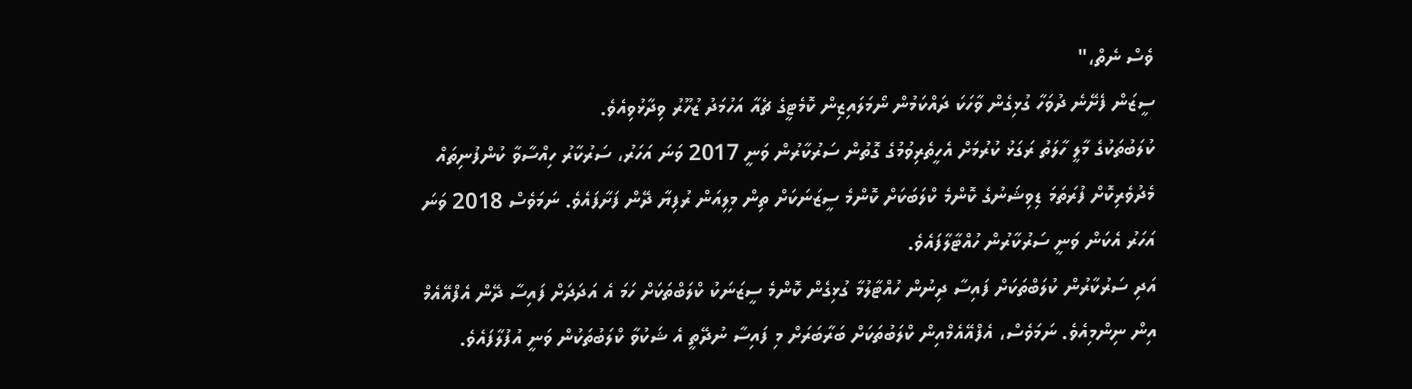ވެސް ނެތް،"
ސީޒަން ފެށޭނެ ދުވަހާ ގުޅިގެން ވާހަކަ ދައްކަމުން ނޯމަލައިޒިން ކޮމެޓީގެ ޗެއާ އަހުމަދު ޒުހޫރު ވިދާޅުވިއެވެ.
ކުލަބުތަކުގެ މާލީ ހާލަތު ރަގަޅު ކުރުމަށް އެހީތެރިވުމުގެ ގޮތުން ސަރުކާރުން ވަނީ 2017 ވަނަ އަހަރު، ސަރުކާރު ހިއްސާވާ ކުންފުނިތައް މެދުވެރިކޮށް ފުރަތަމަ ޑިވިޝަނުގެ ކޮންމެ ކްލަބަކަށް ކޮންމެ ސީޒަނަކަށް ތިން މިލިއަން ރުފިޔާ ދޭން ފަށާފައެވެ. ނަމަވެސް 2018 ވަނަ އަހަރު އެކަން ވަނީ ސަރުކާރުން ހުއްޓާލާފައެވެ.
އަދި ސަރުކާރުން ކުލަބްތަކަށް ފައިސާ ދިނުން ހުއްޓާލުމާ ގުޅިގެން ކޮންމެ ސީޒަނަކު ކްލަބްތަކަށް ހަމަ އެ އަދަދަށް ފައިސާ ދޭން އެފްއޭއެމް އިން ނިންމިއެވެ. ނަމަވެސް، އެފްއޭއެމްއިން ކްލަބުތަކަށް ބަރާބަރަށް މި ފައިސާ ނުދޭތީ އެ ޝަކުވާ ކްލަބުތަކުން ވަނީ އުފުލާފައެވެ.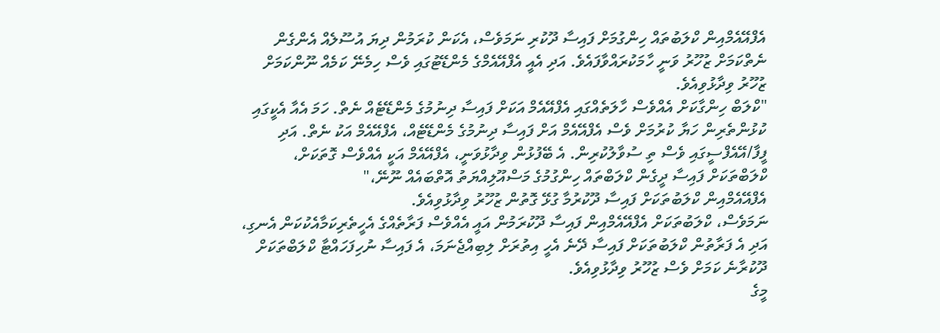އެފްއޭއެމްއިން ކްލަބުތައް ހިންގުމަށް ފައިސާ ދޫކުރި ނަމަވެސް، އެކަން ކުރަމުން ދިޔަ އުސޫލެއް އެންގެން ނެތްކަމަށް ޒުހޫރު ވަނީ ހާމަކުރައްވާފައެވެ. އަދި އެއީ އެފްއޭއެމްގެ މެންޑޭޓުގައި ވެސް ހިމެނޭ ކަމެއް ނޫންކަމަށް ޒުހޫރު ވިދާޅުވިއެވެ.
"ކްލަބް ހިންގާކަށް އެއްވެސް ހާލަތެއްގައި އެފްއޭއެމް އަކަށް ފައިސާ ދިނުމުގެ މެންޑޭޓެއް ނެތް. ހަމަ އެއާ އެކީގައި ކުޅުންތެރިން ހަޔާ ކުރުމަށް ވެސް އެފްއޭއެމް އަށް ފައިސާ ދިނުމުގެ މެންޑޭޓެއް، އެފްއޭއެމް އަކު ނެތް. އަދި ފީފާ/އޭއެފްސީގައި ވެސް ތި ސުވާލުކުރިން. އެ ބޭފުޅުން ވިދާޅުވަނީ، އެފްއޭއެމް އަކީ އެއްވެސް ގޮތަކަށް، ކްލަބްތަކަށް ފައިސާ ދީގެން ކްލަބްތައް ހިންގުމުގެ މަސްއޫލިއްޔަތު އޮތްބައެއް ނޫނޭ،"
އެފްއޭއެމްއިން ކްލަބުތަކަށް ފައިސާ ދޫކުރުމާ ގުޅޭ ގޮތުން ޒުހޫރު ވިދާޅުވިއެވެ.
ނަމަވެސް، ކްލަބުތަކަށް އެފްއޭއެމްއިން ފައިސާ ދޫކުރަމުން އައީ އެއްވެސް ފަރާތެއްގެ އެހީތެރިކަމާއެކުކަން އެނގި، އަދި އެ ފަރާތުން ކްލަބުތަކަށް ފައިސާ ދޭނެ އެހީ އިތުރަށް ލިބިއްޖެނަމަ، އެ ފައިސާ ނުހިފަހައްޓާ ކްލަބްތަކަށް ދޫކުރާނެ ކަމަށް ވެސް ޒުހޫރު ވިދާޅުވިއެވެ.
މީގެ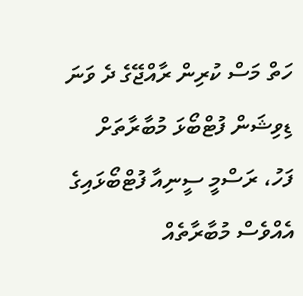ހަތް މަސް ކުރިން ރާއްޖޭގެ ދެ ވަނަ ޑިވިޝަން ފުޓްބޯޅަ މުބާރާތަށް ފަހު، ރަސްމީ ސީނިއާ ފުޓްބޯޅައިގެ އެއްވެސް މުބާރާތެއް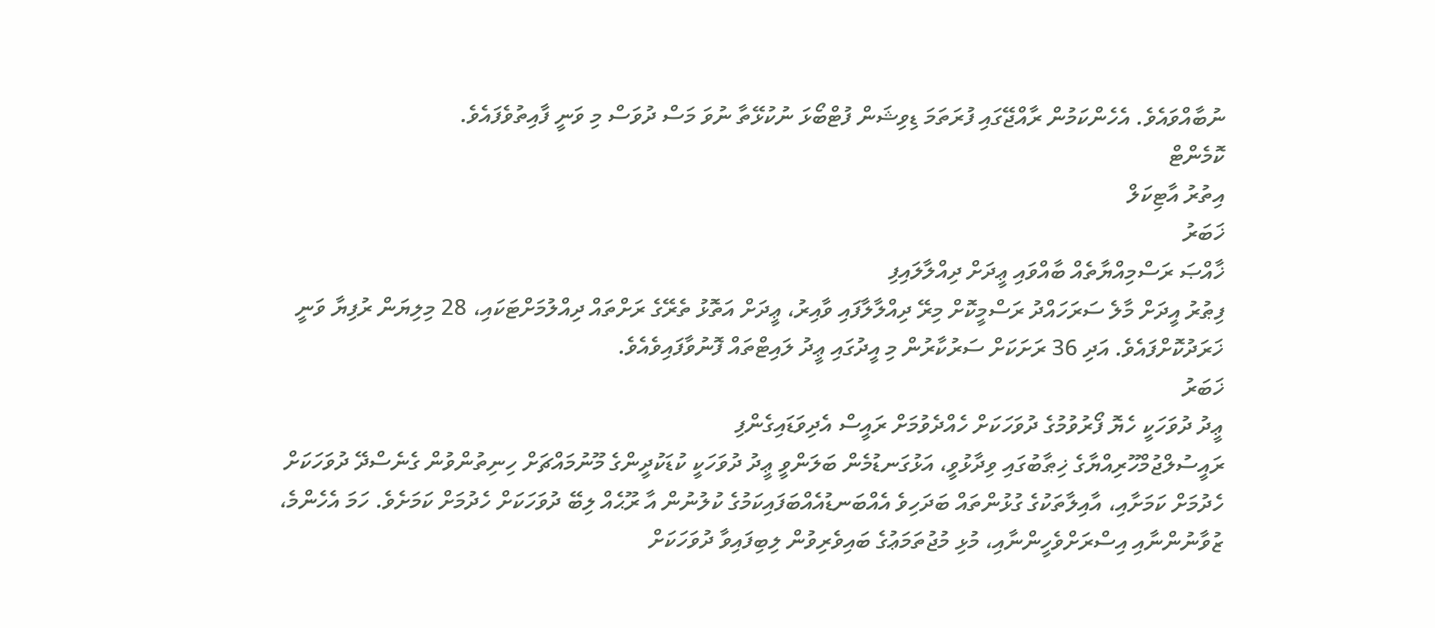ނުބާއްވައެވެ. އެހެންކަމުން ރާއްޖޭގައި ފުރަތަމަ ޑިވިޝަން ފުޓްބޯޅަ ނުކުޅޭތާ ނުވަ މަސް ދުވަސް މި ވަނީ ފާއިތުވެފައެވެ.
ކޮމެންޓް
އިތުރު އާޓިކަލް
ޚަބަރު
ޚާއްޞަ ރަސްމިއްޔާތެއް ބާއްވައި ޢީދަށް ދިއްލާލައިފި
ފިޠުރު އީދަށް މާލެ ސަރަހައްދު ރަސްމީކޮށް މިރޭ ދިއްލާލާފައި ވާއިރު، ޢީދަށް އަތޮޅު ތެރޭގެ ރަށްތައް ދިއްލުމަށްޓަކައި، 28 މިލިޔަން ރުފިޔާ ވަނީ ޚަރަދުކޮށްފައެވެ. އަދި 36 ރަށަކަށް ސަރުކާރުން މި އީދުގައި ޢީދު ލައިޓްތައް ފޮނުވާފައިވެއެވެ.
ޚަބަރު
ޢީދު ދުވަހަކީ ހެޔޮ ފޯރުވުމުގެ ދުވަހަކަށް ހެއްދެވުމަށް ރައީސް އެދިވަޑައިގެންފި
ރައީސުލްޖުމްހޫރިއްޔާގެ ޚިޠާބުގައި ވިދާޅުވީ، އަޅުގަނޑުމެން ބަލަންވީ ޢީދު ދުވަހަކީ ކުޑަކުދީންގެ މޫނުމައްޗަށް ހިނިތުންވުން ގެނެސްދޭ ދުވަހަކަށް ހެދުމަށް ކަމަށާއި، އާއިލާތަކުގެ ގުޅުންތައް ބަދަހިވެ އެއްބަނޑުއެއްބަފައިކަމުގެ ކުލުނުން އާ ރޫޙެއް ލިބޭ ދުވަހަކަށް ހެދުމަށް ކަމަށެވެ. ހަމަ އެހެންމެ، ޒުވާނުންނާއި އިސްރަށްވެހީންނާއި، މުޅި މުޖުތަމަޢުގެ ބައިވެރިވުން ލިބިފައިވާ ދުވަހަކަށް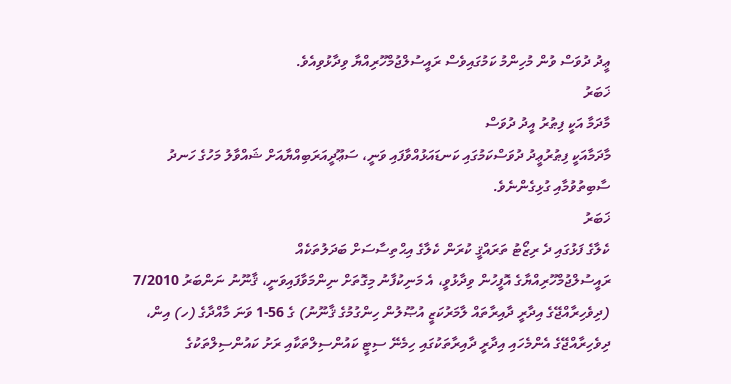ޢީދު ދުވަސް ވުން މުހިންމު ކަމުގައިވެސް ރައީސުލްޖުމްހޫރިއްޔާ ވިދާޅުވިއެވެ.
ޚަބަރު
މާދަމާ އަކީ ފިޠުރު އީދު ދުވަސް
މާދަމާއަކީ ފިޠުރުޢީދު ދުވަސްކަމުގައި ކަނޑައަޅުއްވާފައި ވަނީ، ސަޢޫދީއަރަބިއްޔާއަށް ޝައްވާލު މަހުގެ ހަނދު ސާބިތުވުމާއި ގުޅިގެންނެވެ.
ޚަބަރު
ކެލާގެ ފަޅުގައި ދެ ރިޒޯޓު ތަރައްޤީ ކުރަން ކެލާގެ އިޙްތިސާސަށް ބަދަލުތަކެއް
ރައީސުލްޖުމްހޫރިއްޔާގެ އޮފީހުން ވިދާޅުވީ، އެ މަނިކުފާނު މިގޮތަށް ނިންމަވާފައިވަނީ، ޤާނޫނު ނަންބަރު 7/2010 (ދިވެހިރާއްޖޭގެ އިދާރީ ދާއިރާތައް ލާމަރުކަޒީ އުޞޫލުން ހިންގުމުގެ ޤާނޫނު) ގެ 56-1 ވަނަ މާއްދާގެ (ހ) އިން، ދިވެހިރާއްޖޭގެ އެންމެހައި އިދާރީ ދާއިރާތަކުގައި ހިމެނޭ ސިޓީ ކައުންސިލްތަކާއި ރަށު ކައުންސިލްތަކުގެ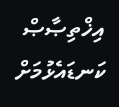އިޚްތިޞާޞް ކަނޑައެޅުމަށް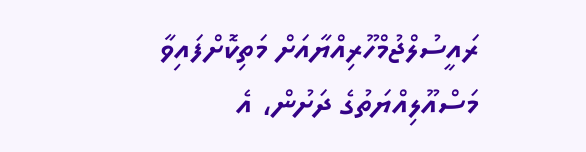ރައީސުލްޖުމްހޫރިއްޔާއަށް މަތިކޮށްފައިވާ މަސްއޫލިއްޔަތުގެ ދަށުން، އެ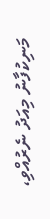މަނިކުފާނު މިއަދު ނެރުއްވި،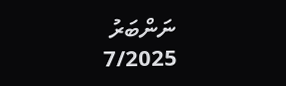ނަންބަރު 7/2025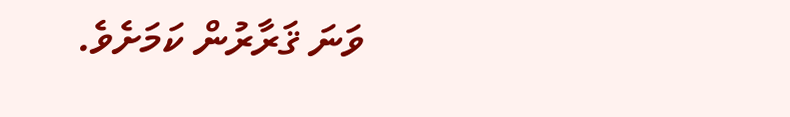ވަނަ ޤަރާރުން ކަމަށެވެ.